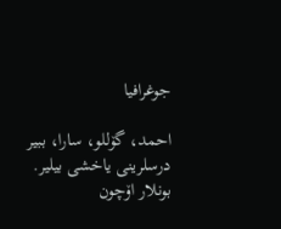جوغرافیا

احمد، گۆللو، سارا، ببیر
درسلرینی یاخشی بیلیر.
بونلار اۆچون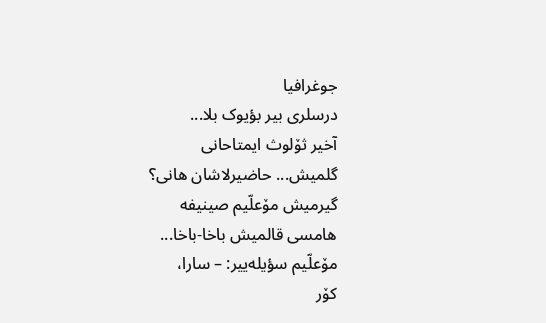جوغرافیا
درسلری بیر بؤیوک بلا...
آخیر ثۆلوث ایمتاحانی
گلمیش... حاضیرلاشان هانی؟
گیرمیش مۆعلّیم صینیفه
هامسی قالمیش باخا-باخا...
مۆعلّیم سؤیله‌ییر: – سارا،
کۆر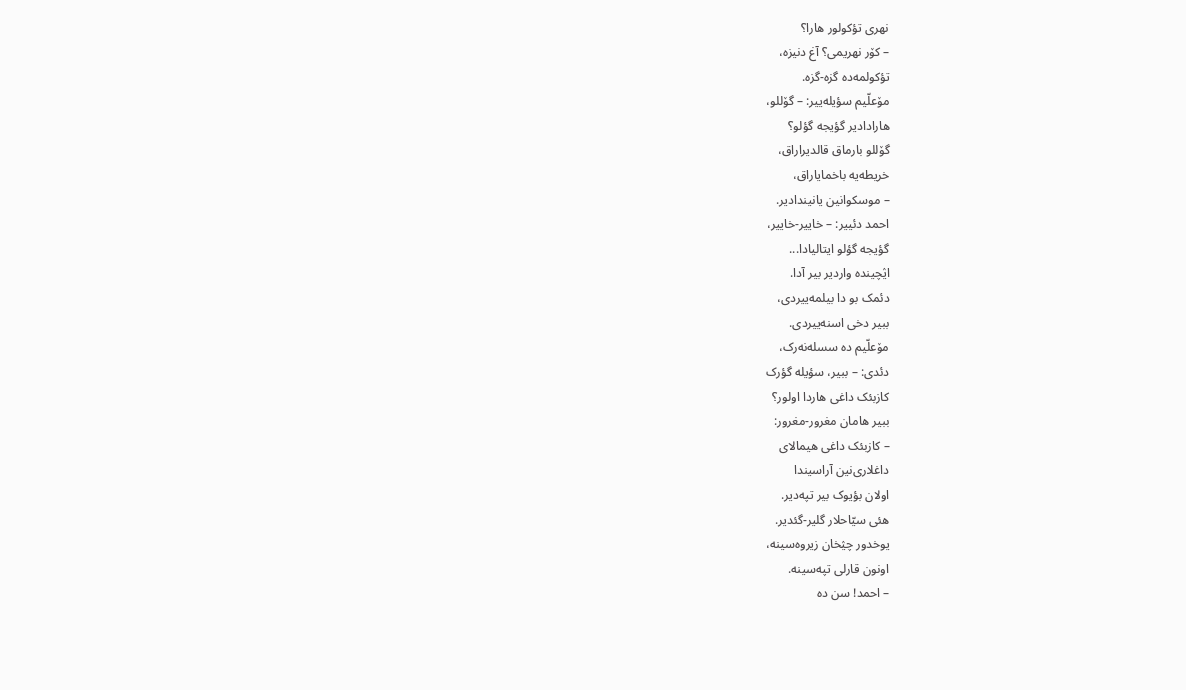نهری تؤکولور هارا؟
– کۆر نهریمی؟ آغ دنیزه،
تؤکولمه‌ده گزه-گزه.
مۆعلّیم سؤیله‌ییر: – گۆللو،
هارادادیر گؤیجه گؤلو؟
گۆللو بارماق قالدیراراق،
خریطه‌‌یه باخمایاراق،
– موسکوانین یانیندادیر.
احمد دئییر: – خاییر-خاییر،
گؤیجه گؤلو ایتالیادا...
اؽچینده واردیر بیر آدا.
دئمک بو دا بیلمه‌ییردی،
ببیر دخی اسنه‌ییردی.
مۆعلّیم ده سسله‌نه‌رک،
دئدی: – ببیر، سؤیله گؤرک
کازبئک داغی هاردا اولور؟
ببیر هامان مغرور-مغرور:
– کازبئک داغی هیمالای
داغلاری‌نین آراسیندا
اولان بؤیوک بیر تپه‌دیر.
هئی سیّاحلار گلیر-گئدیر.
یوخدور چؽخان زیروه‌سینه،
اونون قارلی تپه‌سینه.
– احمد! سن ده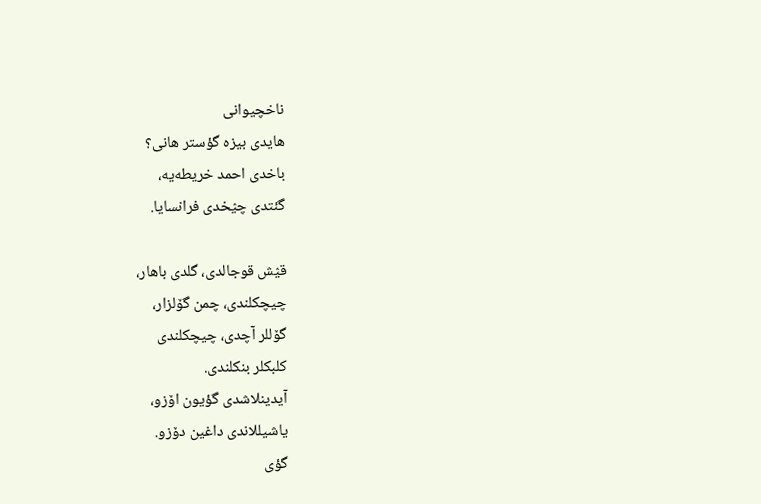ناخچیوانی
هایدی بیزه گؤستر هانی؟
باخدی احمد خریطه‌‌یه،
گئتدی چؽخدی فرانسایا.

قؽش قوجالدی، گلدی باهار،
چیچکلندی، چمن گۆلزار،
گۆللر آچدی، چیچکلندی
کلبکلر بنکلندی.
آیدینلاشدی گؤیون اۆزو،
یاشیللاندی داغین دۆزو.
گؤی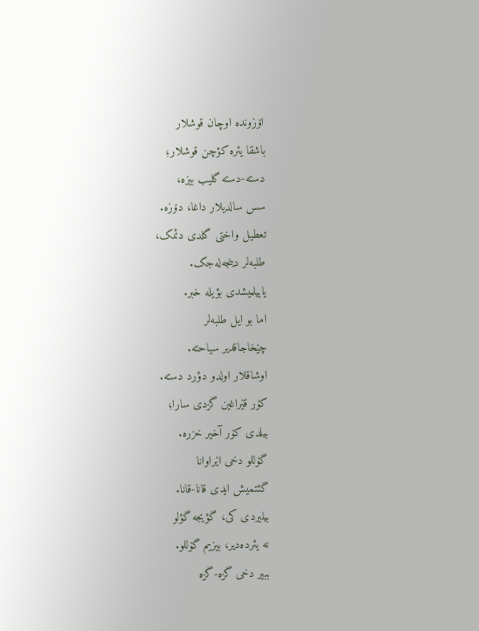اۆزونده اوچان قوشلار
باشقا یئره کؤچن قوشلار؛
دسته-دسته گلیب بیزه،
سس سالدیلار داغا، دۆزه.
تعطیل واختی گلدی دئمک،
طلبه‌لر دینجه‌له‌جک.
یاییلمیشدی بؤیله خبر.
اما بو ایل طلبه‌لر
چؽخاجاقدیر سیاحته.
اوشاقلار اولدو دؤرد دسته.
کۆر قؽراغین گزدی سارا؛
بیلدی کۆر آخیر خزره.
گۆللو دخی اؽراوانا
گئتمیش ایدی قانا-قانا.
بیلیردی کی، گؤیجه گؤلو
نه یئرده‌دیر، بیزیم گۆللو.
ببیر دخی گزه-گزه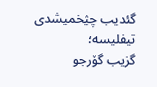گئدیب چؽخمیشدی تیفلیسه؛
گزیب گۆرجو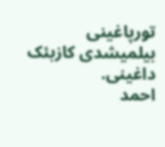تورپاغینی
بیلمیشدی کازبئک داغینی.
احمد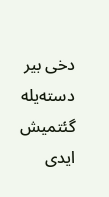دخی بیر دسته‌یله
گئتمیش ایدی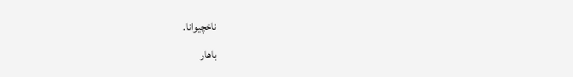ناخچیوانا.
باهار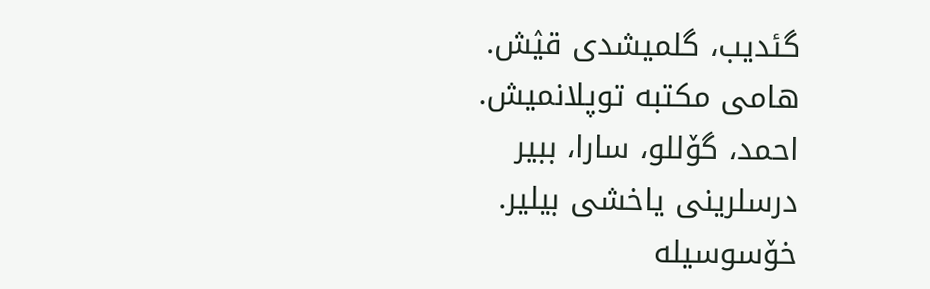گئدیب، گلمیشدی قؽش.
هامی مکتبه توپلانمیش.
احمد، گۆللو، سارا، ببیر
درسلرینی یاخشی بیلیر.
خۆسوسیله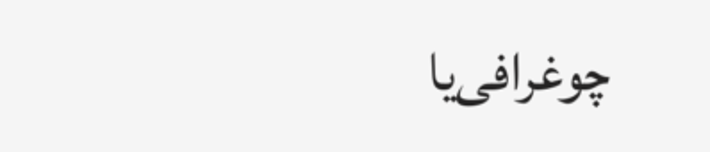چوغرافی‌یا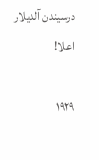درسیندن آلدیلار اعلا!

۱۹۲۹